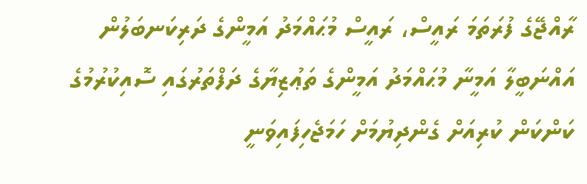ރާއްޖޭގެ ފުރަތަމަ ރައީސް، ރައީސް މުޙައްމަދު އަމީންގެ ދަރިކަނބަލުން އައްނަބީލާ އަމީނާ މުޙައްމަދު އަމީންގެ ތަޢުޒިޔާގެ ދަފްތަރުގައި ސޮއިކުރުމުގެ ކަންކަން ކުރިއަށް ގެންދިޔުމަށް ހަމަޖެހިފައިވަނީ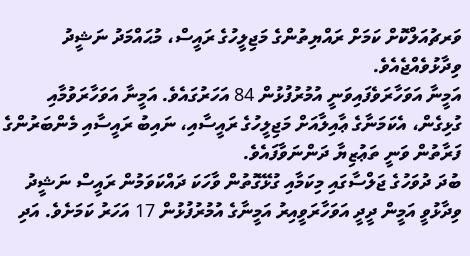ވަރޗުއަލްކޮށް ކަމަށް ރައްޔިތުންގެ މަޖިލީހުގެ ރައީސް، މުޙައްމަދު ނަޝީދު ވިދާޅުވެއްޖެއެވެ.
އަމީނާ އަވަހާރަވެފައިވަނީ އުމުރުފުޅުން 84 އަހަރުގައެވެ. އަމީނާ އަވަހާރަވުމާއި ގުޅިގެން، އެކަމަނާގެ ޢާއިލާއަށް މަޖިލީހުގެ ރައީސާއި، ނައިބު ރައީސާއި މެންބަރުންގެ ފަރާތުން ވަނީ ތަޢުޒިޔާ ދަންނަވާފައެވެ.
ބުދަ ދުވަހުގެ ޖަލްސާގައި މިކަމާއި ގުޅޭގޮތުން ވާހަކަ ދައްކަވަމުން ރައީސް ނަޝީދު ވިދާޅުވީ އަމީން ދީދީ އަވަހާރަވީއިރު އަމީނާގެ އުމުރުފުޅުން 17 އަހަރު ކަމަށެވެ. އަދި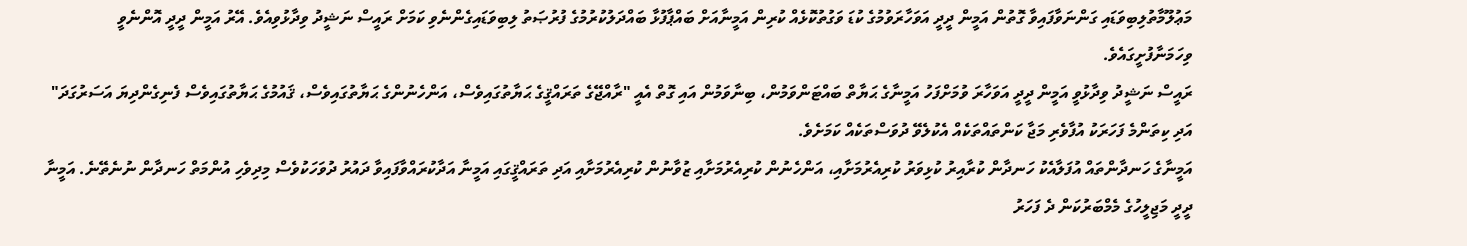މަޢުލޫމާތުލިބިވަޑައި ގަންނަވާފައިވާ ގޮތުން އަމީން ދީދީ އަވަހާރަވުމުގެ ކުޑަ ވަގުތުކޮޅެއް ކުރިން އަމީނާއަށް ބައްޕާފުޅާ ބައްދަލުކުރުމުގެ ފުރުޞަތު ލިބިވަޑައިގެންނެވި ކަމަށް ރައީސް ނަޝީދު ވިދާޅުވިއެވެ. އޭރު އަމީން ދީދީ އޮންނެވީ ވިހަމަނާފުށީގައެވެ.
ރައީސް ނަޝީދު ވިދާޅުވީ އަމީން ދީދީ އަވަހާރަ ވުމަށްފަހު އަމީނާގެ ޙަޔާތް ބައްޓަންވަމުން، ބިނާވަމުން އައި ގޮތް އެއީ "ރާއްޖޭގެ ތަރައްޤީގެ ޙަޔާތުގައިވެސް، އަންހެނުންގެ ޙަޔާތުގައިވެސް، ޤައުމުގެ ޙަޔާތުގައިވެސް ފެނިގެންދިޔަ އަސަރުގަދަ" އަދި ކިތަންމެ ފަހަރަކު އުފާވެރި މަޖާ ކަންތައްތަކެއް އެކުލެވޭ ދުވަސްތަކެއް ކަމަށެވެ.
އަމީނާގެ ހަނދާންތައް އުފަލާއެކު ހަނދާން ކުރާއިރު ކުޅިވަރު ކުރިއެރުމަށާއި، އަންހެނުން ކުރިއެރުމަށާއި ޒުވާނުން ކުރިއެރުމަށާއި އަދި ތަރައްޤީގައި އަމީނާ އަދާކުރައްވާފައިވާ ދައުރު ދުވަހަކުވެސް މިދިވެހި އުންމަތް ހަނދާން ނުނެތޭނެ. އަމީނާ ދީދީ މަޖިލީހުގެ މެމްބަރުކަން ދެ ފަހަރު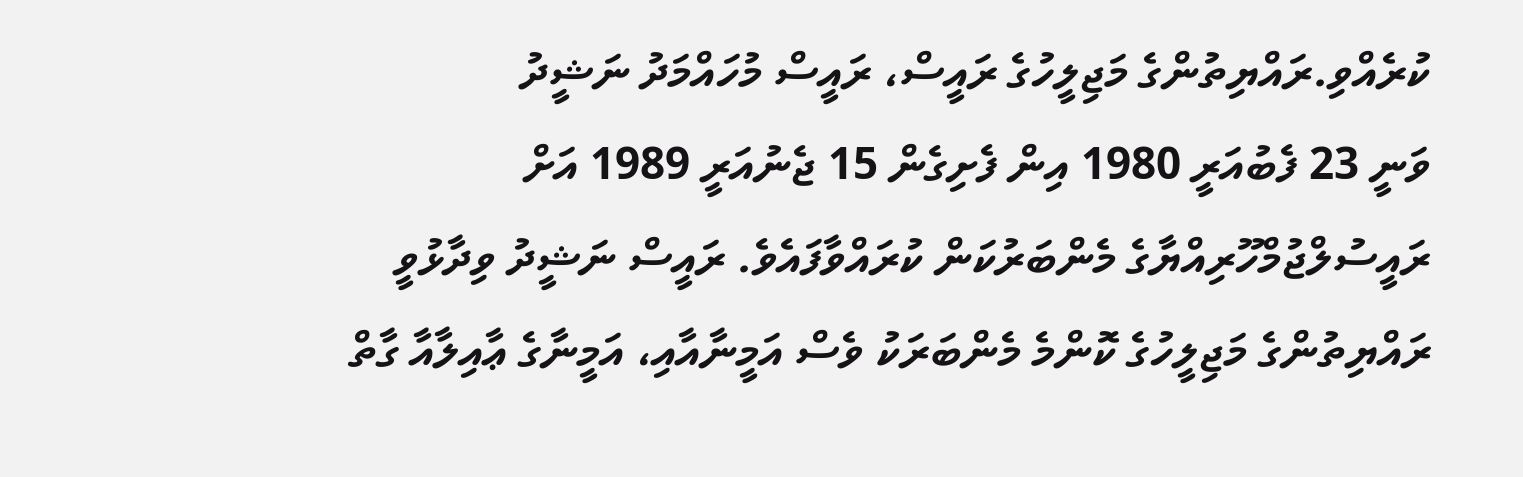ކުރެއްވި.ރައްޔިތުންގެ މަޖިލީހުގެ ރައީސް، ރައީސް މުހައްމަދު ނަޝީދު
ވަނީ 23 ފެބުއަރީ 1980 އިން ފެށިގެން 15 ޖެނުއަރީ 1989 އަށް ރައީސުލްޖުމްހޫރިއްޔާގެ މެންބަރުކަން ކުރައްވާފައެވެ. ރައީސް ނަޝީދު ވިދާޅުވީ ރައްޔިތުންގެ މަޖިލީހުގެ ކޮންމެ މެންބަރަކު ވެސް އަމީނާއާއި، އަމީނާގެ ޢާއިލާއާ ގާތް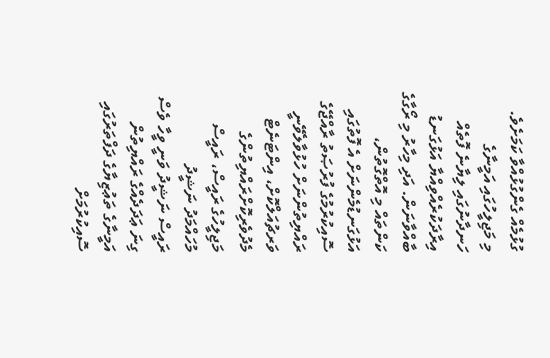ގުޅުމެއް ގެންގުޅުއްވާ ކަމަށެވެ.
މި މަޖިލީހުގައި އަމީނާގެ ހަނދާނުގައި ލިޔާނެ ފޮތެއް އިރާދަކުރެއްވިއްޔާ އަޅުގަނޑު ބާއްވާނަން. އަދި މިހާރު މި ރޯގާގެ ކަންތައް މި އޮތްގޮތުން، އަޅުގަނޑުމެންނަށް އެ ފޮތުގައި ސޮއިކުރުމުގެ ފުރުޞަތު ރާއްޖޭގެ ރައްޔިތުންނަށް ހުޅުވާލެވޭނީ ވަރޗުއަލްކޮށް، އިންޓަނެޓް މެދުވެރިކޮށްރައްޔިތުންގެ މަޖިލީހުގެ ރައީސް، ރައީސް މުހައްމަދު ނަޝީދު
ރައީސް ނަޝީދު ވަނީ ވީހާ ވެސް ގިނަ ޢަދަދެއްގެ ރައްޔިތުން އަމީނާގެ ތަޢުޒިޔާގެ ދަފްތަރުގައި ސޮއިކުރުމަށް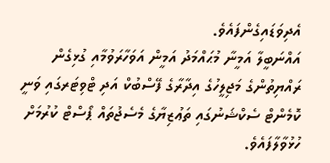އެދިވަޑައިގެންފައެވެ.
އައްނަބީލާ އަމީނާ މުޙައްމަދު އަމީން އަވަހާރަވުމާއި ގުޅިގެން ރައްޔިތުންގެ މަޖިލީހުގެ އިދާރާގެ ފޭސްބުކް އަދި ޓްވިޓަރގައި ވަނީ ކޮމެންޓް ސެކްޝަނުގައި ތަޢުޒިޔާގެ މެސެޖުތައް ޕޯސްޓް ކުރުމަށް ހުޅުވާލާފައެވެ.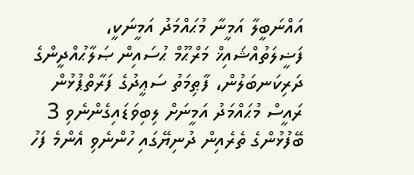އައްނަބީލާ އަމީނާ މުޙައްމަދު އަމީނަކީ، ފަޟީލަތުއްޝައިޚް މަރްޙޫމް ޙުސައިން ޞަލާޙުއްދީންގެ ދަރިކަނބަލުން، ފާޠިމަތު ސަޢީދުގެ ފަރާތްޕުޅުން ރައީސް މުޙައްމަދު އަމީނަށް ލިބިވަޑައިގެންނެވި 3 ބޭފުޅުންގެ ތެރެއިން ދުނިޔޭގައި ހުންނެވި އެންމެ ފަހު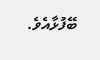ބޭފުޅާއެވެ.